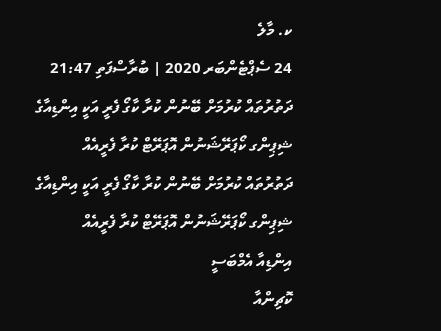ކ. މާލެ
24 ސެޕްޓެންބަރ 2020 | ބުރާސްފަތި 21:47
ދަތުރުތައް ކުރުމަށް ބޭނުން ކުރާ ކާގޯ ފެރީ އަކީ އިންޑިއާގެ ޝިޕިންގ ކޯޕަރޭޝަނުން އޮޕަރޭޓް ކުރާ ފެރީއެއް
ދަތުރުތައް ކުރުމަށް ބޭނުން ކުރާ ކާގޯ ފެރީ އަކީ އިންޑިއާގެ ޝިޕިންގ ކޯޕަރޭޝަނުން އޮޕަރޭޓް ކުރާ ފެރީއެއް
އިންޑިއާ އެމްބަސީ
ކޮޗިންއާ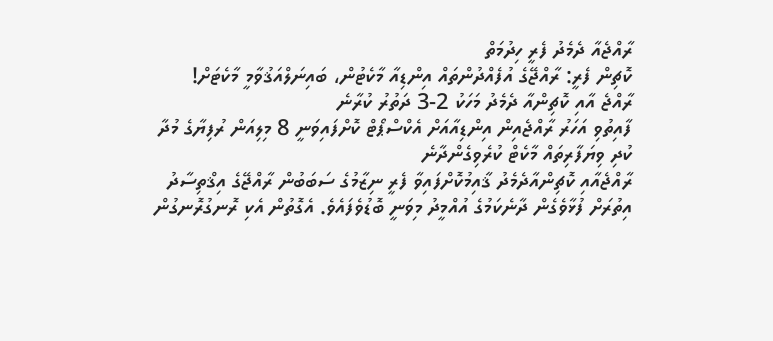ރާއްޖެއާ ދެމެދު ފެރީ ހިދުމަތް
ކޮޗިން ފެރީ: ރާއްޖޭގެ އުފެއްދުންތައް އިންޑިއާ މާކެޓުން، ބައިނަލްއަޤުވާމީ މާކެޓަށް!
ރާއްޖެ އާއި ކޮޗިންއާ ދެމެދު މަހަކު 2-3 ދަތުރު ކުރާނެ
ފާއިތުވި އަހަރު ރާއްޖެއިން އިންޑިއާއަށް އެކްސްޕޯޓް ކޮށްފައިވަނީ 8 މިލިއަން ރުފިޔާގެ މުދާ
ކުދި ވިޔަފާރިތައް މާކެޓް ކުރެވިގެންދާނެ
ރާއްޖެއާއި ކޮޗިންއާދެމެދު ޤާއިމުކޮށްފައިވާ ފެރީ ނިޒާމުގެ ސަބަބުން ރާއްޖޭގެ އިޤްތިސާދު އިތުރަށް ފުޅާވެގެން ދާނެކަމުގެ އުއްމީދު މިވަނީ ބޮޑުވެފައެވެ. އެގޮތުން އެކި ރޮނގުރޮނގުން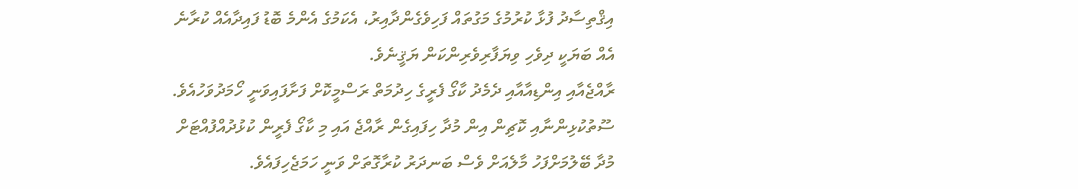އިޤްތިސާދު ފުޅާ ކުރުމުގެ މަގުތައް ފަހިވެގެންދާއިރު، އެކަމުގެ އެންމެ ބޮޑު ފައިދާއެއް ކުރާނެ އެއް ބަޔަކީ ދިވެހި ވިޔަފާރިވެރިންކަން ޔަޤީނެވެ.
ރާއްޖެއާއި އިންޑިއާއާއި ދެމެދު ކާގޯ ފެރީގެ ހިދުމަތް ރަސްމީކޮށް ފަށާފައިވަނީ ހޯމަދުވަހުއެވެ. ސޫތުކުޅިންނާއި ކޮޗިން އިން މުދާ ހިފައިގެން ރާއްޖެ އައި މި ކާގޯ ފެރީން ކުޅުދުއްފުއްޓަށް މުދާ ބޭލުމަށްފަހު މާލެއަށް ވެސް ބަނދަރު ކުރާގޮތަށް ވަނީ ހަމަޖެހިފައެވެ.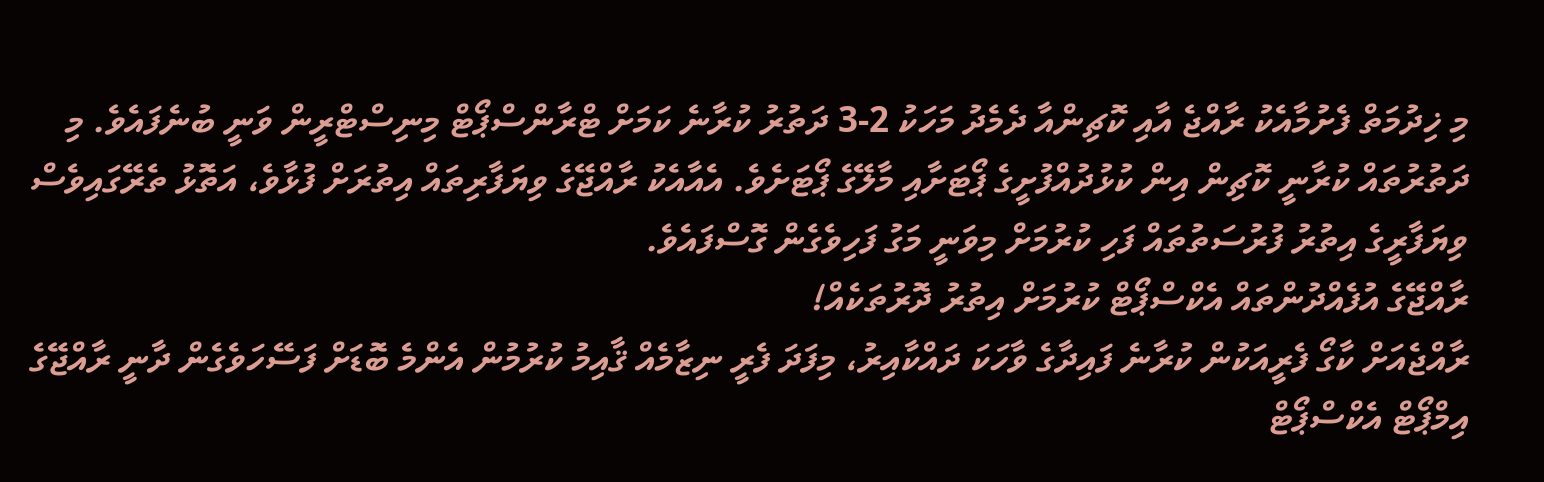މި ޚިދުމަތް ފެށުމާއެކު ރާއްޖެ އާއި ކޮޗިންއާ ދެމެދު މަހަކު 2-3 ދަތުރު ކުރާނެ ކަމަށް ޓްރާންސްޕޯޓް މިނިސްޓްރީން ވަނީ ބުނެފައެވެ. މި ދަތުރުތައް ކުރާނީ ކޮޗިން އިން ކުޅުދުއްފުށީގެ ޕޯޓަށާއި މާލޭގެ ޕޯޓަށެވެ. އެއާއެކު ރާއްޖޭގެ ވިޔަފާރިތައް އިތުރަށް ފުޅާވެ، އަތޮޅު ތެރޭގައިވެސް ވިޔަފާރީގެ އިތުރު ފުރުސަތުތައް ފަހި ކުރުމަށް މިވަނީ މަގު ފަހިވެގެން ގޮސްފައެވެ.
ރާއްޖޭގެ އުފެއްދުންތައް އެކްސްޕޯޓް ކުރުމަށް އިތުރު ދޮރުތަކެއް!
ރާއްޖެއަށް ކާގޯ ފެރީއަކުން ކުރާނެ ފައިދާގެ ވާހަކަ ދައްކާއިރު، މިފަދަ ފެރީ ނިޒާމެއް ޤާއިމު ކުރުމުން އެންމެ ބޮޑަށް ފަސޭހަވެގެން ދާނީ ރާއްޖޭގެ އިމްޕޯޓް އެކްސްޕޯޓް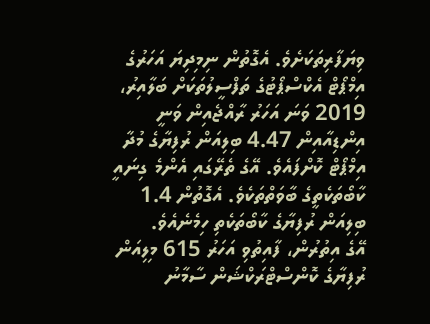ވިޔަފާރިތަކަށެވެ. އެގޮތުން ނިމިދިޔަ އަހަރުގެ އިމްޕޯޓް އެކްސްޕޯޓުގެ ތަފްސީލުތަކަށް ބަލާއިރު، 2019 ވަނަ އަހަރު ރާއްޖެއިން ވަނީ އިންޑިއާއިން 4.47 ބިލިއަން ރުފިޔާގެ މުދާ އިމްޕޯޓް ކޮށްފައެވެ. އޭގެ ތެރޭގައި އެންމެ ގިނައީ ކާބޯތަކެތީގެ ބާވަތްތަކެވެ. އެގޮތުން 1.4 ބިލިއަން ރުފިޔާގެ ކާބޯތަކެތި ހިމެނެއެވެ.
އޭގެ އިތުރުން، ފާއިތުވި އަހަރު 615 މިލިއަން ރުފިޔާގެ ކޮންސްޓްރަކްޝަން ސާމާނު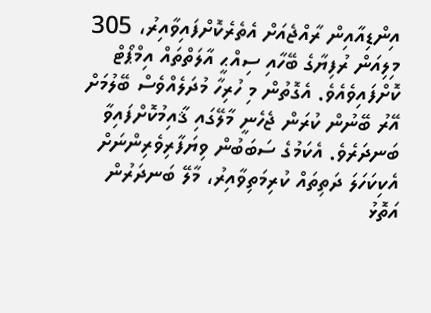އިންޑިއާއިން ރާއްޖެއަށް އެތެރެކޮށްފައިވާއިރު، 305 މިލިއަން ރުފިޔާގެ ބޭހާއި ސިއްޙީ އާލަތްތައް އިމްޕޯޓް ކޮށްފައިވެއެވެ. އެގޮތުން މި ހުރިހާ މުދަލެއްވެސް ބޭލުމަށް އޭރު ބޭނުން ކުރަން ޖެހެނީ މާލޭގައި ޤާއިމުކޮށްފައިވާ ބަނދަރެވެ. އެކަމުގެ ސަބަބުން ވިޔަފާރިވެރިންނަށް އެކިކަހަލަ ދަތިތައް ކުރިމަތިވާއިރު، މާލޭ ބަނދަރުން އަތޮޅު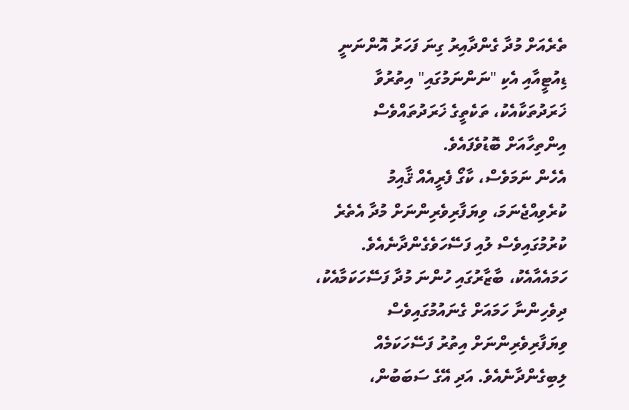ތެރެއަށް މުދާ ގެންދާއިރު ގިނަ ފަހަރު އޮންނަނީ ޑިއުޓީއާއި އެކި "ނަންނަމުގައި" އިތުރުވާ ޚަރަދުތަކާއެކު، ތަކެތީގެ ޚަރަދުތައްވެސް އިންތިހާއަށް ބޮޑުވެފައެވެ.
އެހެން ނަމަވެސް، ކާގޯ ފެރީއެއް ޤާއިމު ކުރެވިއްޖެނަމަ، ވިޔަފާރިވެރިންނަށް މުދާ އެތެރެ ކުރުމުގައިވެސް ލުއި ފަސޭހަވެގެންދާނެއެވެ. ހަމައެއާއެކު، ބާޒާރުގައި ހުންނަ މުދާ ފަސޭހަކަމާއެކު، ދިވެހިންނާ ހަމައަށް ގެނައުމުގައިވެސް ވިޔަފާރިވެރިންނަށް އިތުރު ފަސޭހަކަމެއް ލިބިގެންދާނެއެވެ. އަދި އޭގެ ސަބަބުން،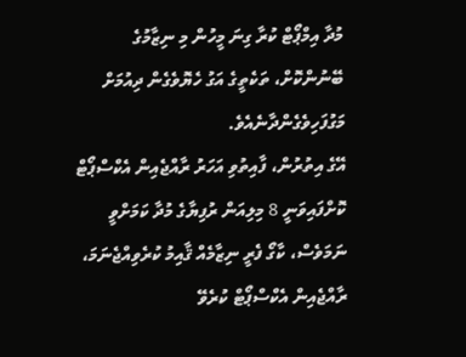މުދާ އިމްޕޯޓް ކުރާ ގިނަ މީހުން މި ނިޒާމުގެ ބޭނުންކޮށް، ތަކެތީގެ އަގު ހެޔޮވެގެން ދިއުމަށް މަގުފަހިވެގެންދާނެއެވެ.
އޭގެ އިތުރުން، ފާއިތުވި އަހަރު ރާއްޖެއިން އެކްސްޕޯޓް ކޮށްފައިވަނީ 8 މިލިއަން ރުފިޔާގެ މުދާ ކަމަށްވީ ނަމަވެސް، ކާގޯ ފެރީ ނިޒާމެއް ޤާއިމު ކުރެވިއްޖެނަމަ، ރާއްޖެއިން އެކްސްޕޯޓް ކުރެވޭ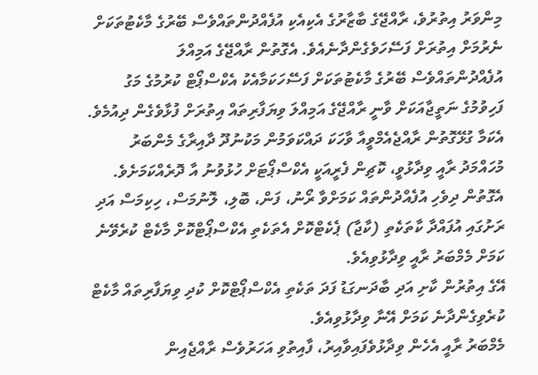މިންވަރު އިތުރުވެ، ރާއްޖޭގެ ބާޒާރުގެ އެކިއެކި އުފެއްދުންތައްވެސް ބޭރުގެ މާކެޓުތަކަށް ނެރުމަށް އިތުރަށް ފަސޭހަވެގެންދާނެއެވެ. އެގޮތުން ރާއްޖޭގެ އަމިއްލަ އުފެއްދުންތައްވެސް ބޭރުގެ މާކެޓުތަކަށް ފަސޭހަކަމާއެކު އެކްސްޕޯޓް ކުރުމުގެ މަގު ފަހިވުމުގެ ނަތީޖާއަކަށް ވާނީ ރާއްޖޭގެ އަމިއްލަ ވިޔަފާރިތައް އިތުރަށް ފުޅާވެގެން ދިއުމެވެ.
އެކަމާ ގުޅޭގޮތުން ރާއްޖެއެމްވީއާ ވާހަކަ ދައްކަވަމުން މަކުނުދޫ ދާއިރާގެ މެންބަރު މުހައްމަދު ރާއީ ވިދާޅުވީ، ކޮޗިން ފެރީއަކީ އެކްސްޕޯޓަށް ހުޅުވުނު އާ ދޮރެއްކަމަށެވެ. އެގޮތުން ދިވެހި އުފެއްދުންތައް ކަމަށްވާ ރޯނު، ފަން، ބޮލި، ލޮނުމަސް، ހިކިމަސް އަދި ރަށުގައި އުފައްދާ ކާތަކެތި (ކާޖާ) ޕެކެޓްކޮށް އެތަކެތި އެކްސްޕޯޓްކޮށް މާކެޓް ކުރެވޭނެ ކަމަށް މެމްބަރު ރާއީ ވިދާޅުވިއެވެ.
އޭގެ އިތުރުން ކާށި އަދި ބާދަނގަޑު ފަދަ ތަކެތި އެކްސްޕޯޓްކޮށް ކުދި ވިޔަފާރިތައް މާކެޓް ކުރެވިގެންދާނެ ކަމަށް އޭނާ ވިދާޅުވިއެވެ.
މެމްބަރު ރާއީ އެހެން ވިދާޅުވެފައިވާއިރު، ފާއިތުވި އަހަރުވެސް ރާއްޖެއިން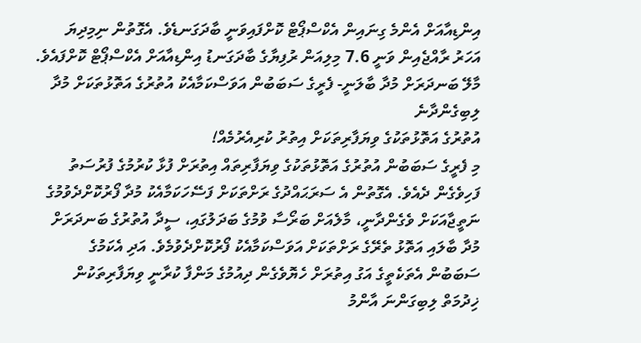އިންޑިއާއަށް އެންމެ ގިނައިން އެކްސްޕޯޓް ކޮށްފައިވަނީ ބާދަގަނޑެވެ. އެގޮތުން ނިމިދިޔަ އަހަރު ރާއްޖެއިން ވަނީ 7.6 މިލިއަން ރުފިޔާގެ ބާދަގަނޑު އިންޑިއާއަށް އެކްސްޕޯޓް ކޮށްފައެވެ.
މާލޭ ބަނދަރަށް މުދާ ބާލަނީ- ފެރީގެ ސަބަބުން އަވަސްކަމާއެކު އުތުރުގެ އަތޮޅުތަކަށް މުދާ ލިބިގެންދާނެ
އުތުރުގެ އަތޮޅުތަކުގެ ވިޔަފާރިތަކަށް އިތުރު ކުރިއެރުމެއް!
މި ފެރީގެ ސަބަބުން އުތުރުގެ އަތޮޅުތަކުގެ ވިޔަފާރިތައް އިތުރަށް ފުޅާ ކުރުމުގެ ފުރުސަތު ފަހިވެގެން ދެއެވެ. އެގޮތުން އެ ސަރަޙައްދުގެ ރަށްތަކަށް ފަސޭހަކަމާއެކު މުދާ ފޯރުކޮށްދެވުމުގެ ނަތީޖާއަކަށް ވެގެންދާނީ، މާލެއަށް ބަރޯސާ ވުމުގެ ބަދަލުގައި، ސީދާ އުތުރުގެ ބަނދަރަށް މުދާ ބާލައި އަތޮޅު ތެރޭގެ ރަށްތަކަށް އަވަސްކަމާއެކު ފޯރުކޮށްދެވުމެވެ. އަދި އެކަމުގެ ސަބަބުން އެތަކެތީގެ އަގު އިތުރަށް ހެޔޮވެގެން ދިއުމުގެ މަންފާ ކުރާނީ ވިޔަފާރިތަކުން ޚިދުމަތް ލިބިގަންނަ އާންމު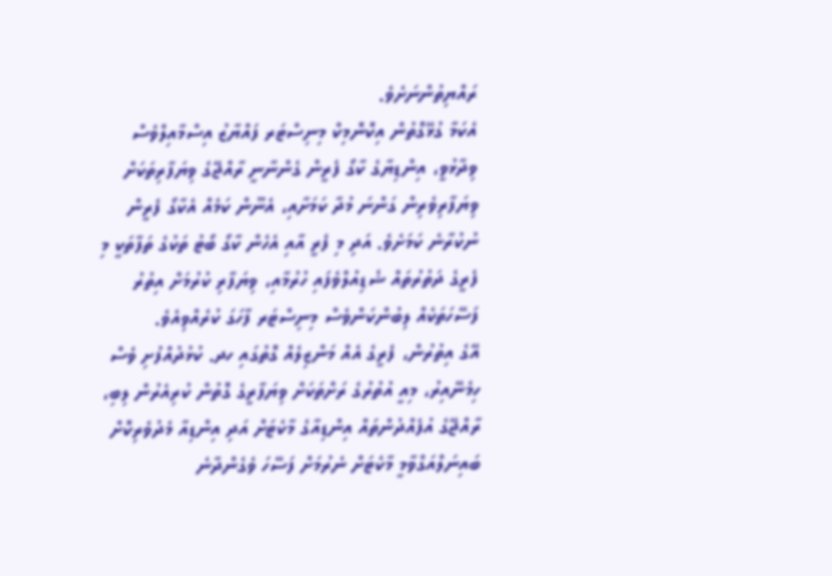ރައްޔިތުންނަށެވެ.
އެކަމާ ގުޅޭގޮތުން އިކޮނޮމިކް މިނިސްޓަރ ފައްޔާޒު އިސްމާއިލްވެސް ވިދާޅުވީ، އިންޑިޔާގެ ކާގޯ ފެރީން ގެންނާނީ ރާއްޖޭގެ ވިޔަފާރިތަކަށް ވިޔަފާރިވެރިން ގަންނަ މުދާ ކަމަށާއި، އެނޫން ކަމެއް އެކާގޯ ފެރީން ނުކުރާނެ ކަމަށެވެ. އަދި މި ފެރީ އާއި އެހެން ކާގޯ ބޯޓު ތަކުގެ ތަފާތަކީ މި ފެރީގެ ދަތުރުތައް ޝެޑިއުލްވެފައި ހުރުމާއި، ވިޔަފާރި ކުރުމަށް އިތުރު ފަސޭހަތަކެއް ލިބުންކަންވެސް މިނިސްޓަރ ފާހަގަ ކުރެއްވިއެވެ.
އޭގެ އިތުރުން، ފެރީގެ އެއް މަންޒިލެއް ގޮތުގައި ހދ. ކުޅުދުއްފުށި ވެސް ހިމެނޭއިރު، މިއީ އުތުރުގެ ރަށްތަކަށް ވިޔަފާރީގެ ގޮތުން ކުރިއެރުން ލިބި، ރާއްޖޭގެ އުފެއްދުންތައް އިންޑިއާގެ މާކެޓަށް އަދި އިންޑިއާ މެދުވެރިކޮށް ބައިނަލްއަގްވާމީ މާކެޓަށް ނެރުމަށް ފަސޭހަ ވެގެންދާނެ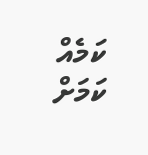ކަމެއް ކަމަށް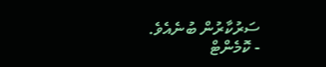ސަރުކާރުން ބުނެއެވެ.
- ކޮމެންޓް